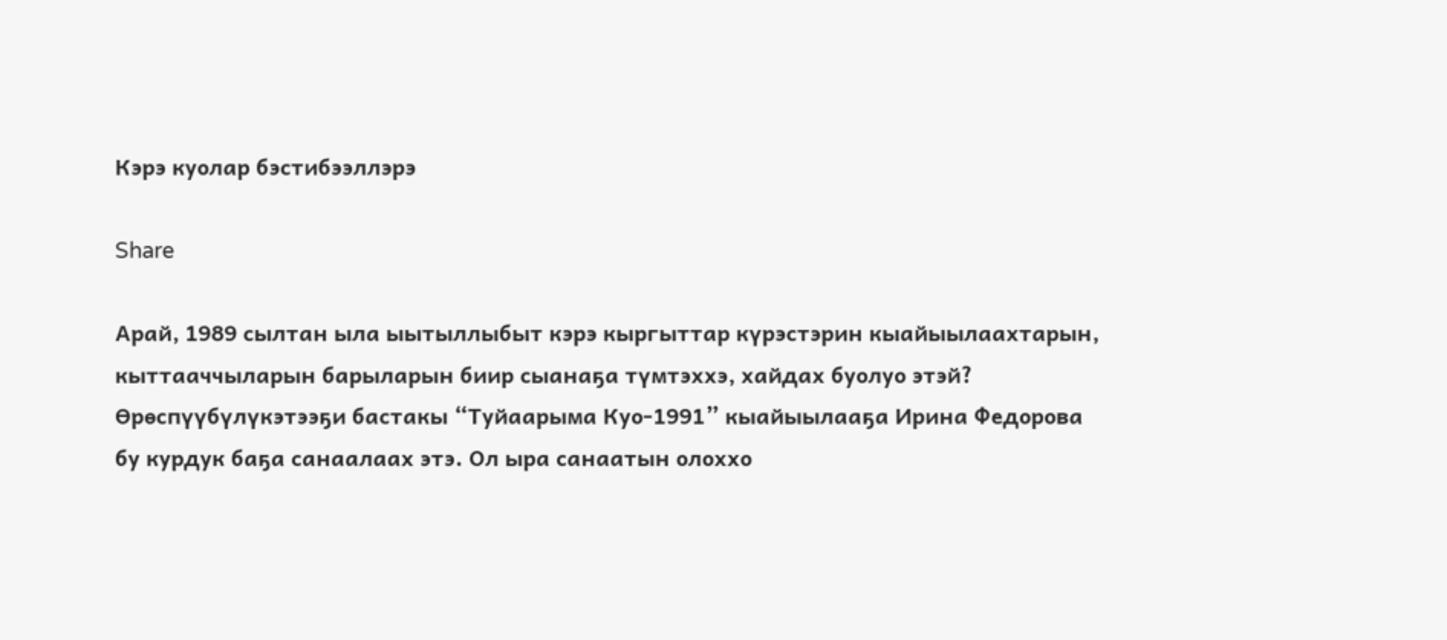Кэрэ куолар бэстибээллэрэ

Share

Арай, 1989 сылтан ыла ыытыллыбыт кэрэ кыргыттар күрэстэрин кыайыылаахтарын, кыттааччыларын барыларын биир сыанаҕа түмтэххэ, хайдах буолуо этэй? Өрөспүүбүлүкэтээҕи бастакы “Туйаарыма Куо-1991” кыайыылааҕа Ирина Федорова бу курдук баҕа санаалаах этэ. Ол ыра санаатын олоххо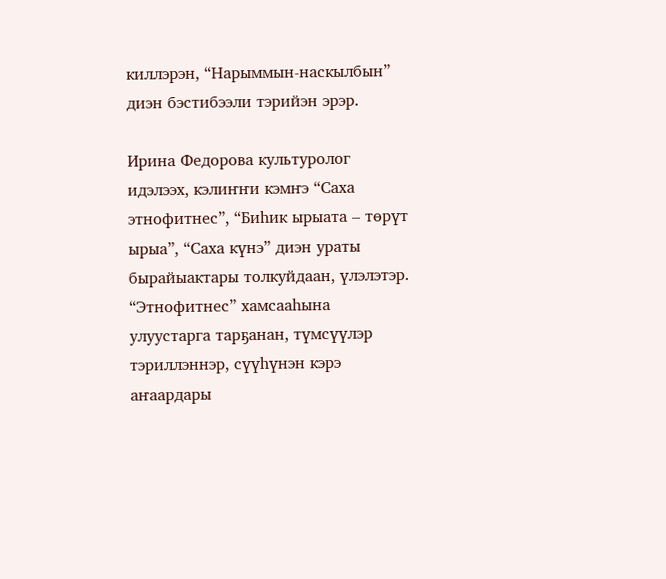киллэрэн, “Нарыммын-наскылбын” диэн бэстибээли тэрийэн эрэр.

Ирина Федорова культуролог идэлээх, кэлиҥҥи кэмҥэ “Саха этнофитнес”, “Биһик ырыата – төрүт ырыа”, “Саха күнэ” диэн ураты бырайыактары толкуйдаан, үлэлэтэр. “Этнофитнес” хамсааһына улуустарга тарҕанан, түмсүүлэр тэриллэннэр, сүүһүнэн кэрэ аҥаардары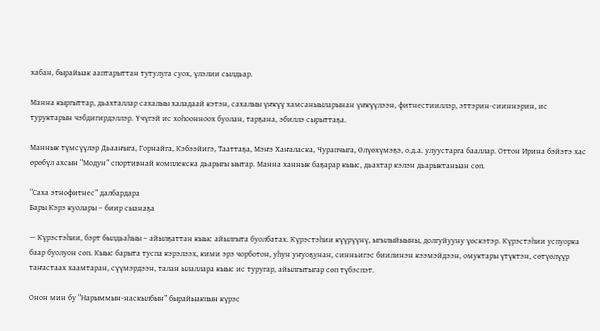хабан, бырайыак ааптарыттан тутулуга суох, үлэлии сылдьар.

Манна кыргыттар, дьахталлар сахалыы халадаай кэтэн, сахалыы үҥкүү хамсаныыларынан үҥкүүлээн, фитнестииллэр, эттэрин-сииннэрин, ис туруктарын чэбдигирдэллэр. Үчүгэй ис хоһоонноох буолан, тарҕана, эбиллэ сырыттаҕа.

Маннык түмсүүлэр Дьааҥыга, Горнайга, Кэбээйигэ, Тааттаҕа, Мэҥэ Хаҥаласка, Чурапчыга, Өлүөхүмэҕэ, о.д.а. улуустарга бааллар. Оттон Ирина бэйэтэ хас өрөбүл ахсын “Модун” спортивнай комплекска дьарыгы ыытар. Манна ханнык баҕарар кыыс, дьахтар кэлэн дьарыктаныан сөп.

“Саха этнофитнес” далбардара
Бары Кэрэ куолары – биир сыанаҕа

— Күрэстэһии, бэрт былдьаһыы – айылҕаттан кыыс айылгыта буолбатах. Күрэстэһии күүрүүнү, ыгылыйыыны, долгуйууну үөскэтэр. Күрэстэһии успуорка баар буолуон сөп. Кыыс барыта туспа кэрэлээх, кими эрэ чорботон, уһун уҥуоҕунан, синньигэс биилинэн кээмэйдээн, омуктары үтүктэн, сөтүөлүүр таҥастаах хаамтаран, сүүмэрдээн, талан ылаллара кыыс ис туругар, айылгытыгар сөп түбэспэт.

Онон мин бу “Нарыммын-наскылбын” бырайыакпын күрэс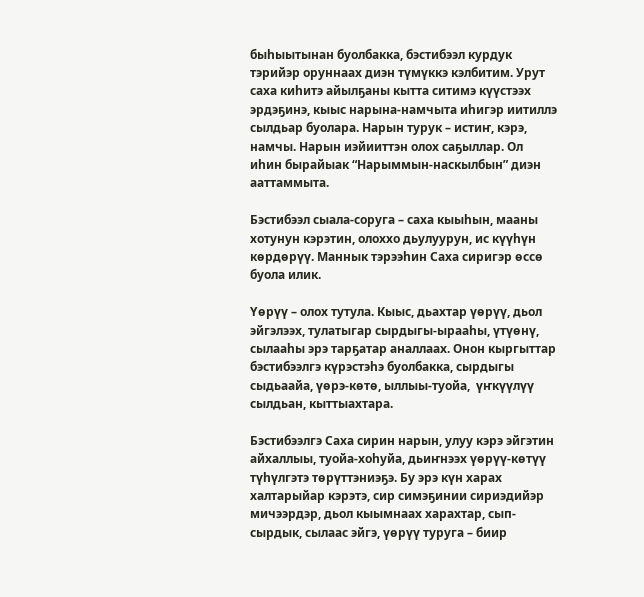быһыытынан буолбакка, бэстибээл курдук тэрийэр оруннаах диэн түмүккэ кэлбитим. Урут саха киһитэ айылҕаны кытта ситимэ күүстээх эрдэҕинэ, кыыс нарына-намчыта иһигэр иитиллэ сылдьар буолара. Нарын турук – истиҥ, кэрэ, намчы. Нарын иэйииттэн олох саҕыллар. Ол иһин бырайыак “Нарыммын-наскылбын” диэн ааттаммыта.

Бэстибээл сыала-соруга – саха кыыһын, мааны хотунун кэрэтин, олоххо дьулуурун, ис күүһүн көрдөрүү. Маннык тэрээһин Саха сиригэр өссө буола илик.

Үөрүү – олох тутула. Кыыс, дьахтар үөрүү, дьол эйгэлээх, тулатыгар сырдыгы-ырааһы, үтүөнү, сылааһы эрэ тарҕатар аналлаах. Онон кыргыттар бэстибээлгэ күрэстэһэ буолбакка, сырдыгы сыдьаайа, үөрэ-көтө, ыллыы-туойа,  үҥкүүлүү сылдьан, кыттыахтара.

Бэстибээлгэ Саха сирин нарын, улуу кэрэ эйгэтин айхаллыы, туойа-хоһуйа, дьиҥнээх үөрүү-көтүү түһүлгэтэ төрүттэниэҕэ. Бу эрэ күн харах халтарыйар кэрэтэ, сир симэҕинии сириэдийэр мичээрдэр, дьол кыымнаах харахтар, сып-сырдык, сылаас эйгэ, үөрүү туруга – биир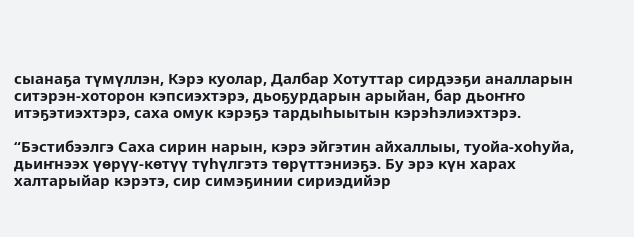сыанаҕа түмүллэн, Кэрэ куолар, Далбар Хотуттар сирдээҕи аналларын ситэрэн-хоторон кэпсиэхтэрэ, дьоҕурдарын арыйан, бар дьоҥҥо итэҕэтиэхтэрэ, саха омук кэрэҕэ тардыһыытын кэрэһэлиэхтэрэ.

“Бэстибээлгэ Саха сирин нарын, кэрэ эйгэтин айхаллыы, туойа-хоһуйа, дьиҥнээх үөрүү-көтүү түһүлгэтэ төрүттэниэҕэ. Бу эрэ күн харах халтарыйар кэрэтэ, сир симэҕинии сириэдийэр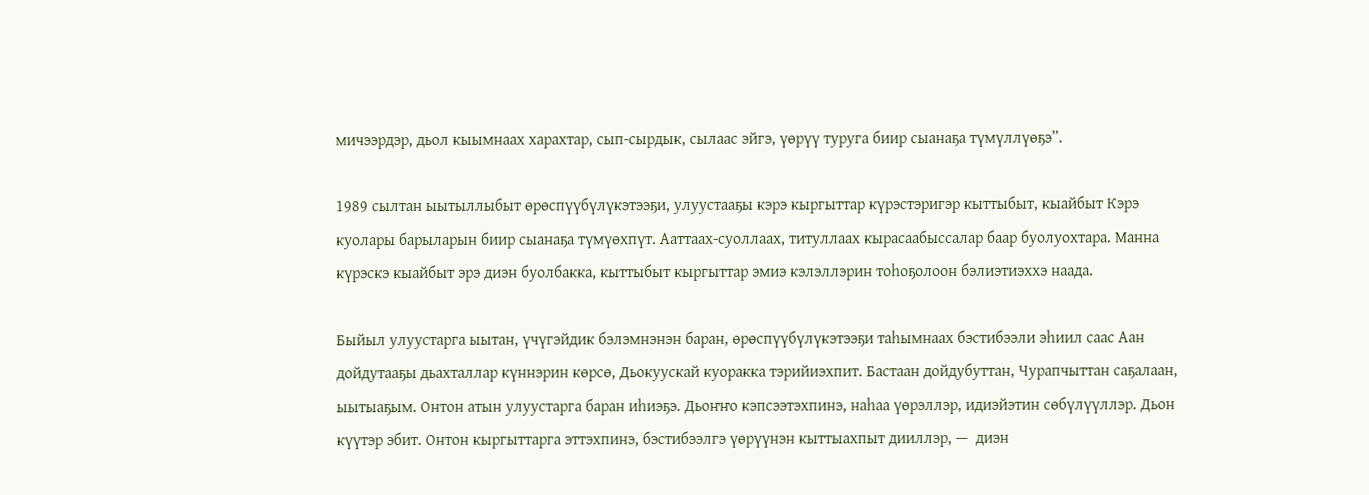мичээрдэр, дьол кыымнаах харахтар, сып-сырдык, сылаас эйгэ, үөрүү туруга биир сыанаҕа түмүллүөҕэ”.

1989 сылтан ыытыллыбыт өрөспүүбүлүкэтээҕи, улуустааҕы кэрэ кыргыттар күрэстэригэр кыттыбыт, кыайбыт Кэрэ куолары барыларын биир сыанаҕа түмүөхпүт. Ааттаах-суоллаах, титуллаах кырасаабыссалар баар буолуохтара. Манна күрэскэ кыайбыт эрэ диэн буолбакка, кыттыбыт кыргыттар эмиэ кэлэллэрин тоһоҕолоон бэлиэтиэххэ наада.

Быйыл улуустарга ыытан, үчүгэйдик бэлэмнэнэн баран, өрөспүүбүлүкэтээҕи таһымнаах бэстибээли эһиил саас Аан дойдутааҕы дьахталлар күннэрин көрсө, Дьокуускай куоракка тэрийиэхпит. Бастаан дойдубуттан, Чурапчыттан саҕалаан, ыытыаҕым. Онтон атын улуустарга баран иһиэҕэ. Дьоҥҥо кэпсээтэхпинэ, наһаа үөрэллэр, идиэйэтин сөбүлүүллэр. Дьон күүтэр эбит. Онтон кыргыттарга эттэхпинэ, бэстибээлгэ үөрүүнэн кыттыахпыт дииллэр, —  диэн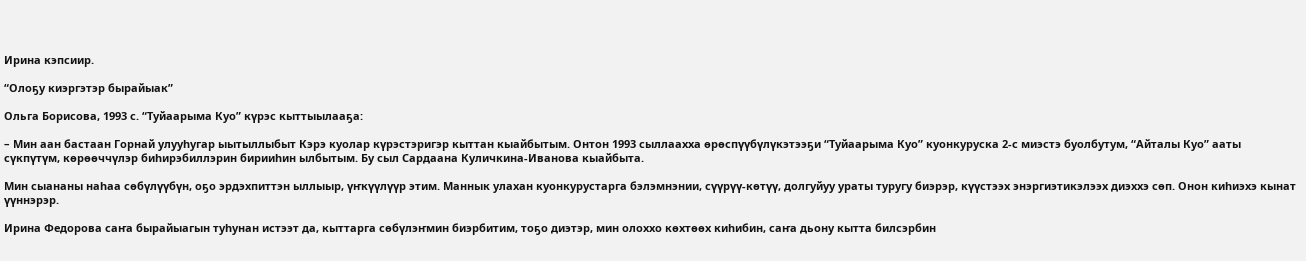Ирина кэпсиир.

“Олоҕу киэргэтэр бырайыак”

Ольга Борисова, 1993 с. “Туйаарыма Куо” күрэс кыттыылааҕа:

– Мин аан бастаан Горнай улууһугар ыытыллыбыт Кэрэ куолар күрэстэригэр кыттан кыайбытым. Онтон 1993 сыллаахха өрөспүүбүлүкэтээҕи “Туйаарыма Куо” куонкуруска 2-с миэстэ буолбутум, “Айталы Куо” ааты сүкпүтүм, көрөөччүлэр биһирэбиллэрин бирииһин ылбытым. Бу сыл Сардаана Куличкина-Иванова кыайбыта.

Мин сыананы наһаа сөбүлүүбүн, оҕо эрдэхпиттэн ыллыыр, үҥкүүлүүр этим. Маннык улахан куонкурустарга бэлэмнэнии, сүүрүү-көтүү, долгуйуу ураты туругу биэрэр, күүстээх энэргиэтикэлээх диэххэ сөп. Онон киһиэхэ кынат үүннэрэр.

Ирина Федорова саҥа бырайыагын туһунан истээт да, кыттарга сөбүлэҥмин биэрбитим, тоҕо диэтэр, мин олоххо көхтөөх киһибин, саҥа дьону кытта билсэрбин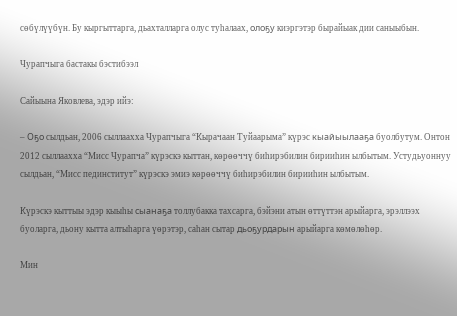сөбүлүүбүн. Бу кыргыттарга, дьахталларга олус туһалаах, олоҕу киэргэтэр бырайыак дии саныыбын.

Чурапчыга бастакы бэстибээл

Сайыына Яковлева, эдэр ийэ:

– Оҕо сылдьан, 2006 сыллаахха Чурапчыга “Кырачаан Туйаарыма” күрэс кыайыылааҕа буолбутум. Онтон 2012 сыллаахха “Мисс Чурапча” күрэскэ кыттан, көрөөччү биһирэбилин бирииһин ылбытым. Устудьуоннуу сылдьан, “Мисс пединститут” күрэскэ эмиэ көрөөччү биһирэбилин бирииһин ылбытым.

Күрэскэ кыттыы эдэр кыыһы сыанаҕа толлубакка тахсарга, бэйэни атын өттүттэн арыйарга, эрэллээх буоларга, дьону кытта алтыһарга үөрэтэр, саһан сытар дьоҕурдарын арыйарга көмөлөһөр.

Мин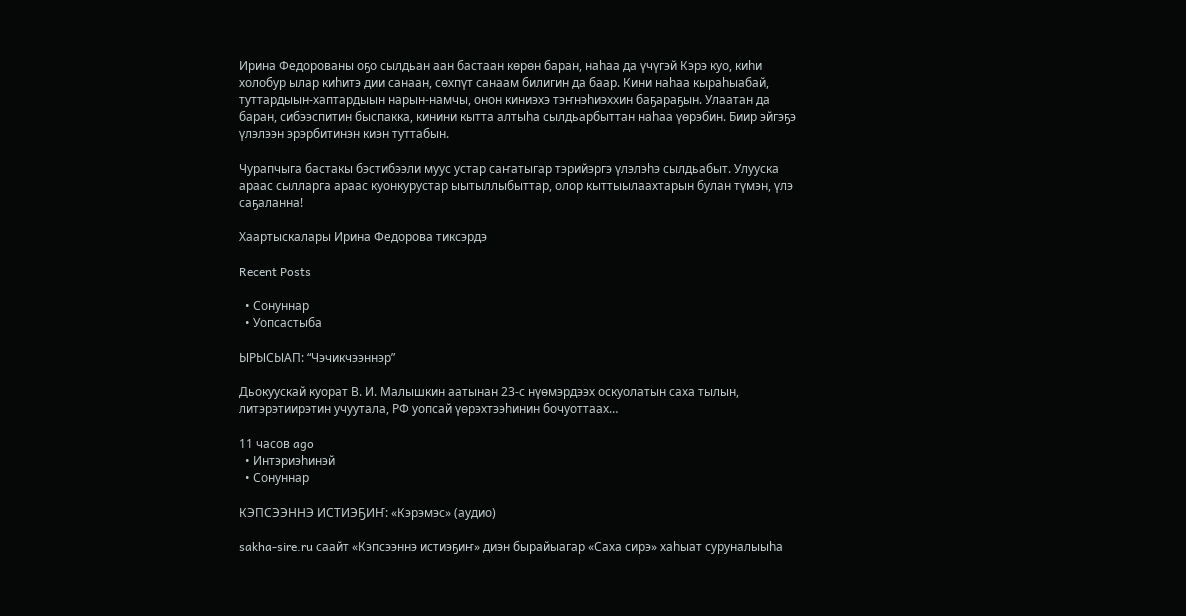Ирина Федорованы оҕо сылдьан аан бастаан көрөн баран, наһаа да үчүгэй Кэрэ куо, киһи холобур ылар киһитэ дии санаан, сөхпүт санаам билигин да баар. Кини наһаа кыраһыабай, туттардыын-хаптардыын нарын-намчы, онон киниэхэ тэҥнэһиэххин баҕараҕын. Улаатан да баран, сибээспитин быспакка, кинини кытта алтыһа сылдьарбыттан наһаа үөрэбин. Биир эйгэҕэ үлэлээн эрэрбитинэн киэн туттабын.

Чурапчыга бастакы бэстибээли муус устар саҥатыгар тэрийэргэ үлэлэһэ сылдьабыт. Улууска араас сылларга араас куонкурустар ыытыллыбыттар, олор кыттыылаахтарын булан түмэн, үлэ саҕаланна!

Хаартыскалары Ирина Федорова тиксэрдэ

Recent Posts

  • Сонуннар
  • Уопсастыба

ЫРЫСЫАП: “Чэчикчээннэр”

Дьокуускай куорат В. И. Малышкин аатынан 23‑с нүөмэрдээх оскуолатын саха тылын, литэрэтиирэтин учуутала, РФ уопсай үөрэхтээһинин бочуоттаах…

11 часов ago
  • Интэриэһинэй
  • Сонуннар

КЭПСЭЭННЭ ИСТИЭҔИҤ: «Кэрэмэс» (аудио)

sakha-sire.ru саайт «Кэпсээннэ истиэҕиҥ» диэн бырайыагар «Саха сирэ» хаһыат суруналыыһа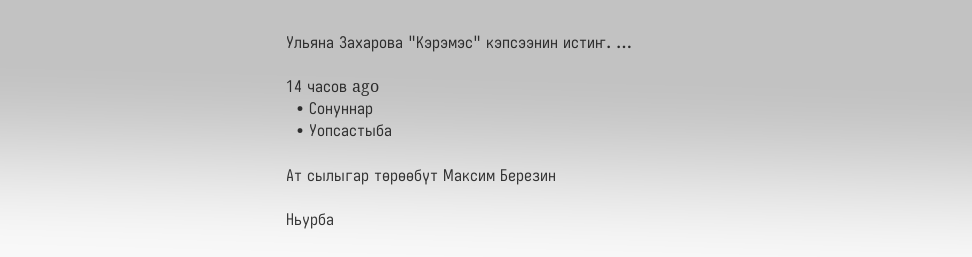Ульяна Захарова "Кэрэмэс" кэпсээнин истиҥ. …

14 часов ago
  • Сонуннар
  • Уопсастыба

Ат сылыгар төрөөбүт Максим Березин

Ньурба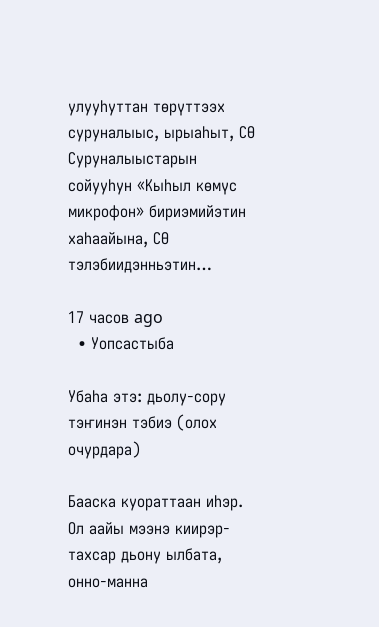улууһуттан төрүттээх суруналыыс, ырыаһыт, СӨ Суруналыыстарын сойууһун «Кыһыл көмүс микрофон» бириэмийэтин хаһаайына, СӨ тэлэбиидэнньэтин…

17 часов ago
  • Уопсастыба

Убаһа этэ: дьолу-сору тэҥинэн тэбиэ (олох очурдара)

Бааска куораттаан иһэр. Ол аайы мээнэ киирэр-тахсар дьону ылбата, онно-манна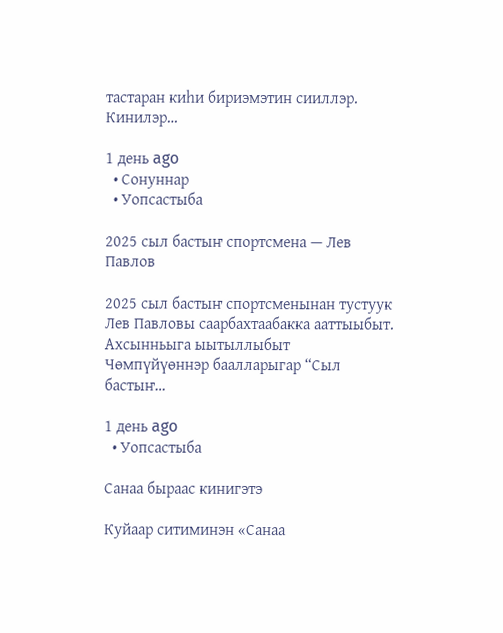тастаран киһи бириэмэтин сииллэр. Кинилэр…

1 день ago
  • Сонуннар
  • Уопсастыба

2025 сыл бастыҥ спортсмена — Лев Павлов

2025 сыл бастыҥ спортсменынан тустуук Лев Павловы саарбахтаабакка ааттыыбыт. Ахсынньыга ыытыллыбыт Чөмпүйүөннэр баалларыгар “Сыл бастыҥ…

1 день ago
  • Уопсастыба

Санаа быраас кинигэтэ

Куйаар ситиминэн «Санаа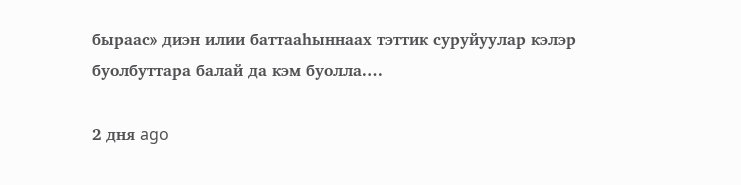быраас» диэн илии баттааһыннаах тэттик суруйуулар кэлэр буолбуттара балай да кэм буолла.…

2 дня ago